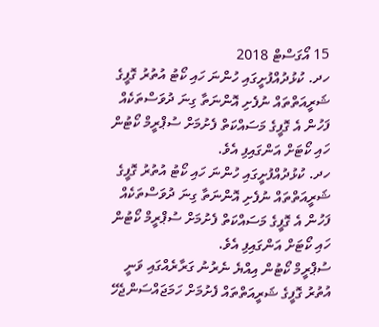15 އޯގަސްޓް 2018
ހދ. ކުޅުދުއްފުށީގައި ހުންނަ ހައި ކޯޓު އުތުރު ގޮފީގެ ޝަރީއަތްތައް ނުފެށި އޮންނަތާ ގިނަ ދުވަސްތަކެއް ފަހުން އެ ގޮފީގެ މަސައްކަތް ފެށުމަށް ސުޕްރީމް ކޯޓުން ހައި ކޯޓަށް އަންގައިފި އެވެ.
ހދ. ކުޅުދުއްފުށީގައި ހުންނަ ހައި ކޯޓު އުތުރު ގޮފީގެ ޝަރީއަތްތައް ނުފެށި އޮންނަތާ ގިނަ ދުވަސްތަކެއް ފަހުން އެ ގޮފީގެ މަސައްކަތް ފެށުމަށް ސުޕްރީމް ކޯޓުން ހައި ކޯޓަށް އަންގައިފި އެވެ.
ސުޕްރީމް ކޯޓުން އިއްޔެ ނެރުނު ގަރާރެއްގައި ވަނީ އުތުރު ގޮފީގެ ޝަރީއަތްތައް ފެށުމަށް ހަމަޖައްސަންޖެހޭ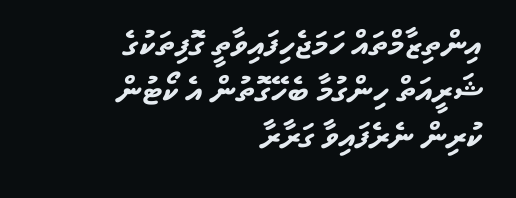އިންތިޒާމްތައް ހަމަޖެހިފައިވާތީ ގޮފިތަކުގެ ޝަރީއަތް ހިންގުމާ ބެހޭގޮތުން އެ ކޯޓުން ކުރިން ނެރެފައިވާ ގަރާރާ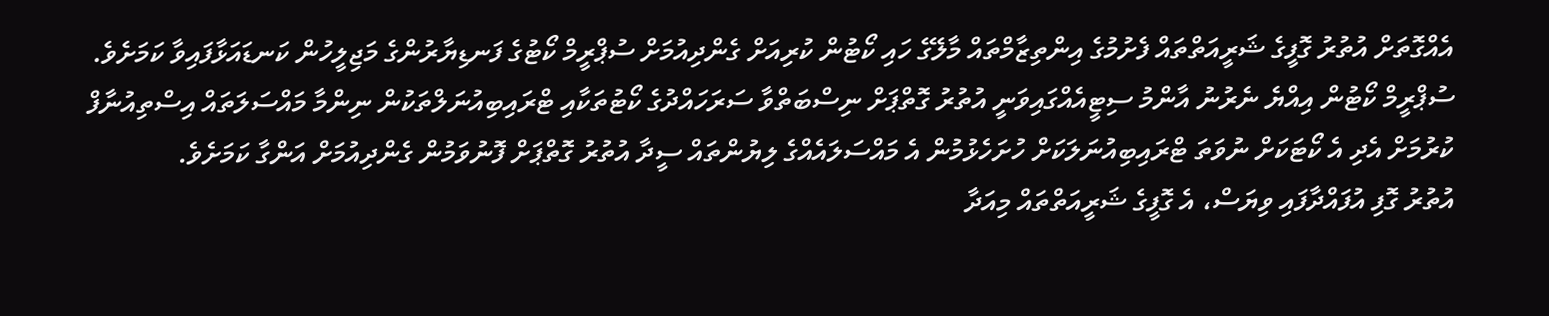އެއްގޮތަށް އުތުރު ގޮފީގެ ޝަރީއަތްތައް ފެށުމުގެ އިންތިޒާމްތައް މާލޭގެ ހައި ކޯޓުން ކުރިއަށް ގެންދިއުމަށް ސުޕްރީމް ކޯޓުގެ ފަނޑިޔާރުންގެ މަޖިލީހުން ކަނޑައަޅާފައިވާ ކަމަށެވެ.
ސުޕްރީމް ކޯޓުން އިއްޔެ ނެރުނު އާންމު ސިޓީއެއްގައިވަނީ އުތުރު ގޮތްޕަށް ނިސްބަތްވާ ސަރަހައްދުގެ ކޯޓުތަކާއި ޓްރައިބިއުނަލްތަކުން ނިންމާ މައްސަލަތައް އިސްތިއުނާފް ކުރުމަށް އެދި އެ ކޯޓަކަށް ނުވަތަ ޓްރައިބިއުނަލަކަށް ހުށަހެޅުމުން އެ މައްސަލައެއްގެ ލިޔުންތައް ސީދާ އުތުރު ގޮތްޕަށް ފޮނުވަމުން ގެންދިއުމަށް އަންގާ ކަމަށެވެ.
އުތުރު ގޮފި އުފައްދާފައި ވިޔަސް، އެ ގޮފީގެ ޝަރީއަތްތައް މިއަދާ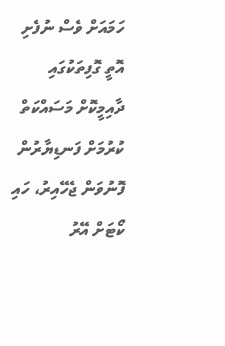ހަމައަށް ވެސް ނުފެށި އޮތީ ގޮފިތަކުގައި ދާއިމީކޮށް މަސައްކަތް ކުރުމަށް ފަނޑިޔާރުން ފޮނުވަން ޖެހޭއިރު، ހައި ކޯޓަށް އޭރު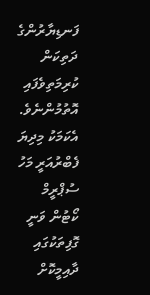ފަނޑިޔާރުންގެ ދަތިކަން ކުރިމަތިވެފައި އޮތުމުންނެވެ. އެކަމަކު މިދިޔަ ފެބްރުއަރީ މަހު ސުޕްރީމް ކޯޓުން ވަނީ ގޮފިތަކުގައި ދާއިމީކޮށް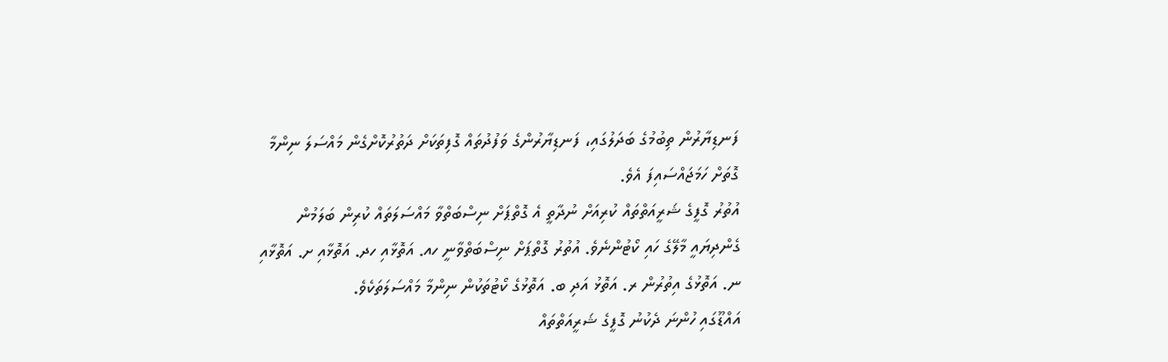ފަނޑިޔާރުން ތިބުމުގެ ބަދަލުގައި، ފަނޑިޔާރުންގެ ވަފުދުތައް ގޮފިތަކަށް ދަތުރުކޮށްގެން މައްސަލަ ނިންމާ ގޮތަށް ހަމަޖައްސައިފަ އެވެ.
އުތުރު ގޮފީގެ ޝަރީއަތްތައް ކުރިއަށް ނުދާތީ އެ ގޮތްޕަށް ނިސްބަތްވާ މައްސަލަތައް ކުރިން ބަލަމުން ގެންދިޔައީ މާލޭގެ ހައި ކޯޓުންނެވެ. އުތުރު ގޮތްޕަށް ނިސްބަތްވާނީ ހއ. އަތޮޅާއި ހދ. އަތޮޅާއި ށ. އަތޮޅާއި ނ. އަތޮޅުގެ އިތުރުން ރ. އަތޮޅު އަދި ބ. އަތޮޅުގެ ކޯޓުތަކުން ނިންމާ މައްސަލަތަކެވެ.
އައްޑޫގައި ހުންނަ ދެކުނު ގޮފީގެ ޝަރީއަތްތައް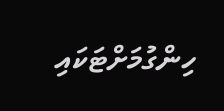ހިންގުމަށްޓަކައި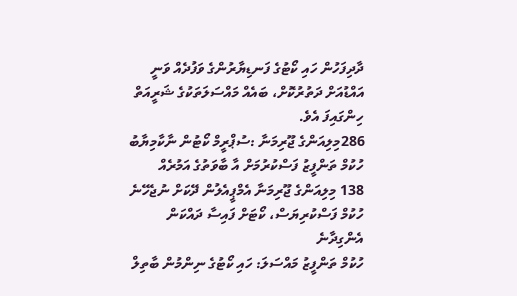ދާދިފަހުން ހައި ކޯޓުގެ ފަނޑިޔާރުންގެ ވަފުދެއް ވަނީ އައްޑުއަށް ދަތުރުކޮށް، ބައެއް މައްސަލަތަކުގެ ޝަރީއަތް ހިންގައިފަ އެވެ.
286މިލިއަންގެ ޖޫރިމަނާ :ސުޕްރީމް ކޯޓުން ނާކާމިޔާބު
ހުކުމް ތަންފީޒު ފަސްކުރުމަށް އާ ބާވަތުގެ އަމުރެއް
138 މިލިއަންގެ ޖޫރިމަނާ އެމްޕީއެލުން ދޭކަށް ނުޖެހޭނެ
ހުކުމް ފަސްކުރިޔަސް، ކޯޓަށް ފައިސާ ދައްކަން އެންގިދާނެ
ހުކުމް ތަންފީޒު މައްސަލަ: ހައި ކޯޓުގެ ނިންމުން ބާތިލް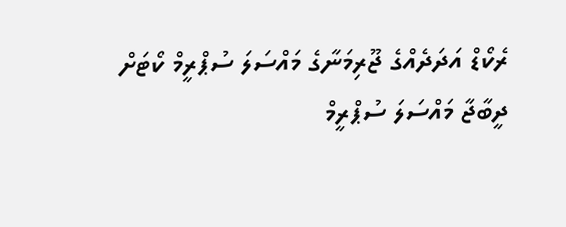ރެކޯޑް އަދަދެއްގެ ޖޫރިމަނާގެ މައްސަލަ ސުޕްރީމް ކޯޓަށް
ދީބާޖާ މައްސަލަ ސުޕްރީމް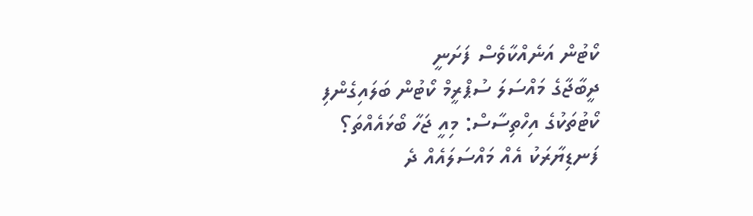ކޯޓުން އަނެއްކާވެސް ފަށަނީ
ދީބާޖާގެ މައްސަލަ ސުޕްރީމް ކޯޓުން ބަލައިގެންފި
ކޯޓުތަކުގެ އިހްތިސާސް: މިއީ ޖަހާ ބޯޅައެއްތަ؟
ފަނޑިޔާރަކު އެއް މައްސަލައެއް ދެ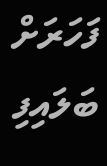ފަހަރަށް ބަލައިފި